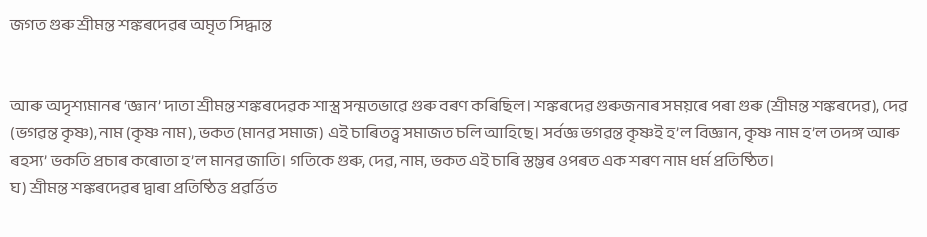জগত গুৰু শ্ৰীমন্ত শঙ্কৰদেৱৰ অমৃত সিদ্ধান্ত


আৰু অদৃশ্যমানৰ ‘জ্ঞান’ দাতা শ্ৰীমন্ত শঙ্কৰদেৱক শাস্ত্ৰ সন্মতভাৱে গুৰু বৰণ কৰিছিল। শঙ্কৰদেৱ গুৰুজনাৰ সময়ৰে পৰা গুৰু (শ্ৰীমন্ত শঙ্কৰদেৱ), দেৱ (ভগৱন্ত কৃষ্ণ), নাম (কৃষ্ণ নাম), ভকত (মানৱ সমাজ) এই চাৰিতত্ত্ব সমাজত চলি আহিছে। সৰ্বজ্ঞ ভগৱন্ত কৃষ্ণই হ’ল বিজ্ঞান, কৃষ্ণ নাম হ’ল তদঙ্গ আৰু ৰহস্য’ ভকতি প্ৰচাৰ কৰোতা হ’ল মানৱ জাতি। গতিকে গুৰু, দেৱ, নাম, ভকত এই চাৰি স্তম্ভৰ ওপৰত এক শৰণ নাম ধৰ্ম প্ৰতিষ্ঠিত।
ঘ) শ্ৰীমন্ত শঙ্কৰদেৱৰ দ্বাৰা প্ৰতিষ্ঠিত্ত প্ৰৱৰ্ত্তিত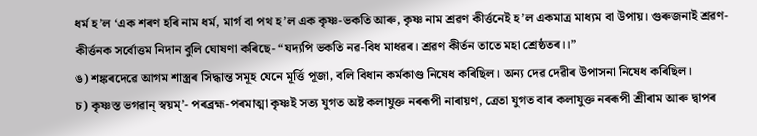ধৰ্ম হ’ল ‘এক শৰণ হৰি নাম ধৰ্ম, মাৰ্গ বা পথ হ’ল এক কৃষ্ণ-ভকতি আৰু, কৃষ্ণ নাম শ্ৰৱণ কীৰ্ত্তনেই হ’ল একমাত্ৰ মাধ্যম বা উপায়। গুৰুজনাই শ্ৰৱণ-কীৰ্ত্তনক সৰ্বোত্তম নিদান বুলি ঘোষণা কৰিছে- “যদ্যপি ভকতি নৱ-বিধ মাধৱৰ। শ্ৰৱণ কীৰ্তন তাতে মহা শ্ৰেষ্ঠতৰ।।”
ঙ) শঙ্কৰদেৱে আগম শাস্ত্ৰৰ সিদ্ধান্ত সমূহ যেনে মূৰ্ত্তি পূজা, বলি বিধান কৰ্মকাণ্ড নিষেধ কৰিছিল। অন্য দেৱ দেৱীৰ উপাসনা নিষেধ কৰিছিল।
চ) কৃষ্ণস্ত ভগৱান্‌ স্বয়ম্‌’- পৰব্ৰহ্ম-পৰমাত্মা কৃষ্ণই সত্য যুগত অষ্ট কলাযুক্ত নৰৰূপী নাৰায়ণ, ত্ৰেতা যুগত বাৰ কলাযুক্ত নৰৰূপী শ্ৰীৰাম আৰু দ্বাপৰ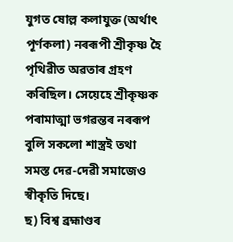যুগত ষোল্ল কলাযুক্ত (অৰ্থাৎ পূৰ্ণকলা) নৰৰূপী শ্ৰীকৃষ্ণ হৈ পৃথিৱীত অৱতাৰ গ্ৰহণ কৰিছিল। সেয়েহে শ্ৰীকৃষ্ণক পৰামাত্মা ভগৱন্তৰ নৰৰূপ বুলি সকলো শাস্ত্ৰই তথা সমস্ত দেৱ-দেৱী সমাজেও স্বীকৃতি দিছে।
ছ) বিশ্ব ব্ৰহ্মাণ্ডৰ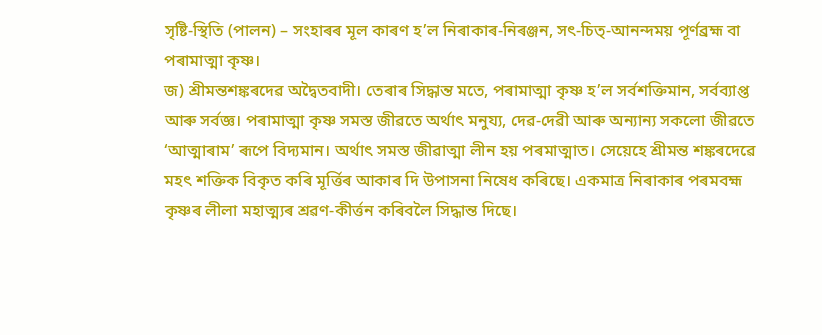সৃষ্টি-স্থিতি (পালন) – সংহাৰৰ মূল কাৰণ হ’ল নিৰাকাৰ-নিৰঞ্জন, সৎ-চিত্‌-আনন্দময় পূৰ্ণব্ৰহ্ম বা পৰামাত্মা কৃষ্ণ।
জ) শ্ৰীমন্তশঙ্কৰদেৱ অদ্বৈতবাদী। তেৰাৰ সিদ্ধান্ত মতে, পৰামাত্মা কৃষ্ণ হ’ল সৰ্বশক্তিমান, সৰ্বব্যাপ্ত আৰু সৰ্বজ্ঞ। পৰামাত্মা কৃষ্ণ সমস্ত জীৱতে অৰ্থাৎ মনুয্য, দেৱ-দেৱী আৰু অন্যান্য সকলো জীৱতে ‘আত্মাৰাম’ ৰূপে বিদ্যমান। অৰ্থাৎ সমস্ত জীৱাত্মা লীন হয় পৰমাত্মাত। সেয়েহে শ্ৰীমন্ত শঙ্কৰদেৱে মহৎ শক্তিক বিকৃত কৰি মূৰ্ত্তিৰ আকাৰ দি উপাসনা নিষেধ কৰিছে। একমাত্ৰ নিৰাকাৰ পৰমবহ্ম কৃষ্ণৰ লীলা মহাত্ম্যৰ শ্ৰৱণ-কীৰ্ত্তন কৰিবলৈ সিদ্ধান্ত দিছে।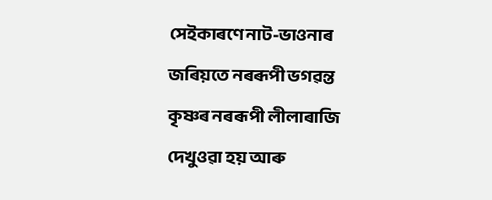সেইকাৰণে নাট-ভাওনাৰ জৰিয়তে নৰৰূপী ভগৱন্ত কৃষ্ণৰ নৰৰূপী লীলাৰাজি দেখুওৱা হয় আৰু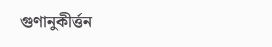গুণানুকীৰ্ত্তন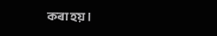কৰা হয়।